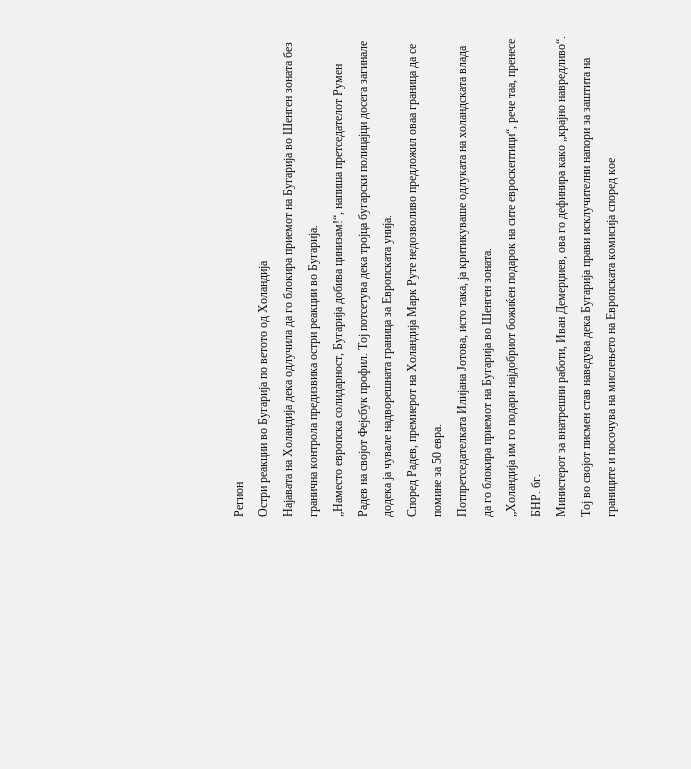Регион
Остри реакции во Бугарија по ветото од Холандија
Најавата на Холандија дека одлучила да го блокира приемот на Бугарија во Шенген зоната без гранична контрола предизвика остри реакции во Бугарија.
„Наместо европска солидарност, Бугарија добива цинизам!“, напиша претседателот Румен Радев на својот Фејсбук профил. Тој потсетува дека тројца бугарски полицајци досега загинале додека ја чувале надворешната граница за Европската унија.
Според Радев, премиерот на Холандија Марк Руте недозволиво предложил оваа граница да се помине за 50 евра.
Потпретседателката Илијана Јотова, исто така, ја критикуваше одлуката на холандската влада да го блокира приемот на Бугарија во Шенген зоната.
„Холандија им го подари најдобриот божиќен подарок на сите евроскептици“, рече таа, пренесе БНР. бг.
Министерот за внатрешни работи, Иван Демерџиев, ова го дефинира како „крајно навредливо“.
Тој во својот писмен став наведува дека Бугарија прави исклучителни напори за заштита на границите и посочува на мислењето на Европската комисија според кое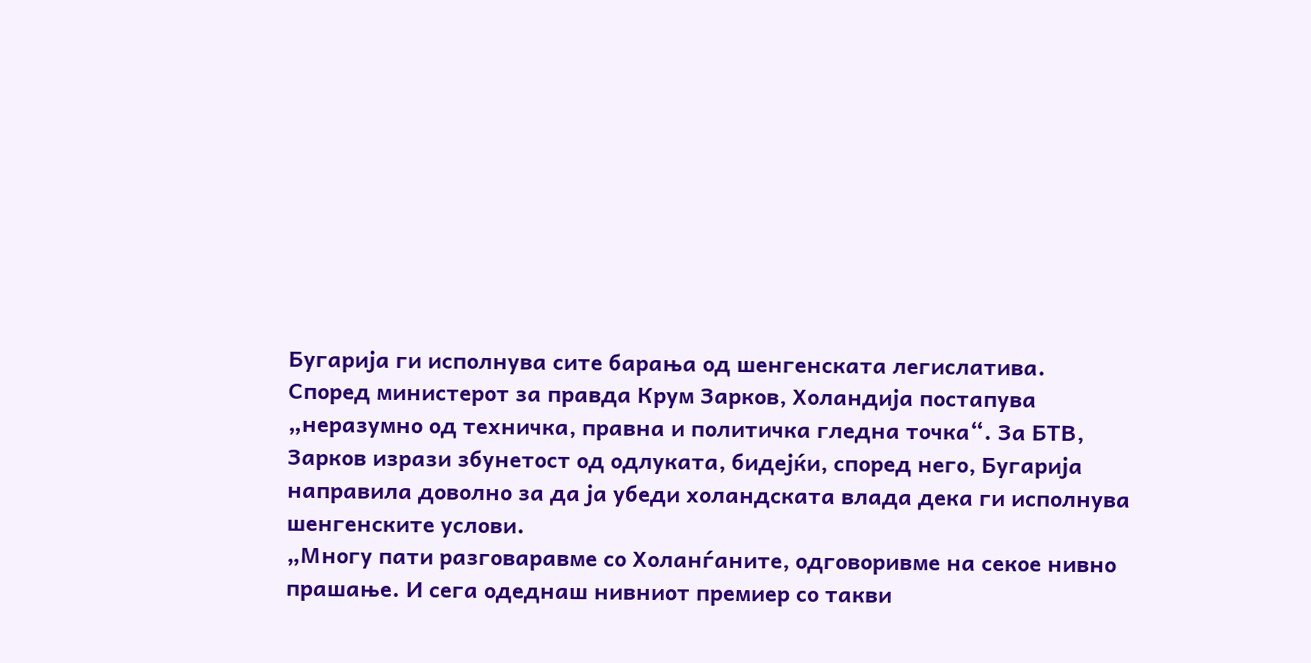Бугарија ги исполнува сите барања од шенгенската легислатива.
Според министерот за правда Крум Зарков, Холандија постапува „неразумно од техничка, правна и политичка гледна точка“. За БТВ, Зарков изрази збунетост од одлуката, бидејќи, според него, Бугарија направила доволно за да ја убеди холандската влада дека ги исполнува шенгенските услови.
„Многу пати разговаравме со Холанѓаните, одговоривме на секое нивно прашање. И сега одеднаш нивниот премиер со такви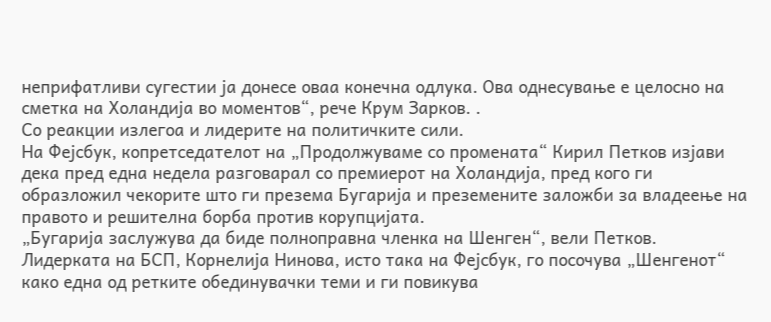неприфатливи сугестии ја донесе оваа конечна одлука. Ова однесување е целосно на сметка на Холандија во моментов“, рече Крум Зарков. .
Со реакции излегоа и лидерите на политичките сили.
На Фејсбук, копретседателот на „Продолжуваме со промената“ Кирил Петков изјави дека пред една недела разговарал со премиерот на Холандија, пред кого ги образложил чекорите што ги презема Бугарија и преземените заложби за владеење на правото и решителна борба против корупцијата.
„Бугарија заслужува да биде полноправна членка на Шенген“, вели Петков.
Лидерката на БСП, Корнелија Нинова, исто така на Фејсбук, го посочува „Шенгенот“ како една од ретките обединувачки теми и ги повикува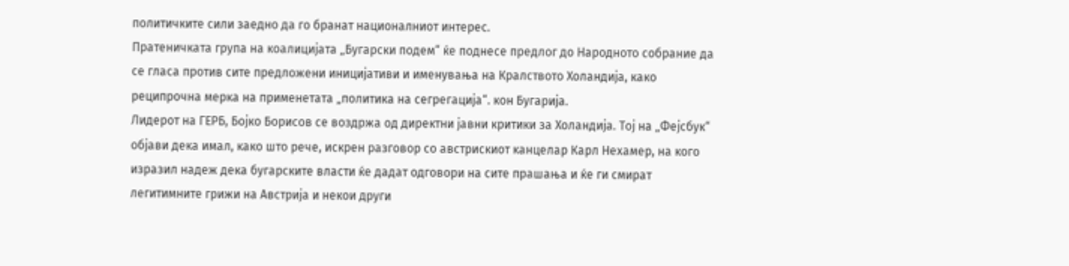политичките сили заедно да го бранат националниот интерес.
Пратеничката група на коалицијата „Бугарски подем“ ќе поднесе предлог до Народното собрание да се гласа против сите предложени иницијативи и именувања на Кралството Холандија, како реципрочна мерка на применетата „политика на сегрегација“. кон Бугарија.
Лидерот на ГЕРБ, Бојко Борисов се воздржа од директни јавни критики за Холандија. Тој на „Фејсбук“ објави дека имал, како што рече, искрен разговор со австрискиот канцелар Карл Нехамер, на кого изразил надеж дека бугарските власти ќе дадат одговори на сите прашања и ќе ги смират легитимните грижи на Австрија и некои други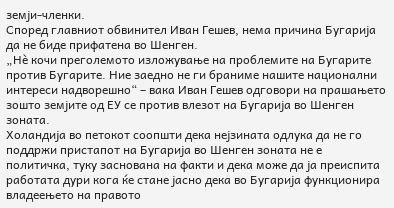земји-членки.
Според главниот обвинител Иван Гешев, нема причина Бугарија да не биде прифатена во Шенген.
„Нè кочи преголемото изложување на проблемите на Бугарите против Бугарите. Ние заедно не ги браниме нашите национални интереси надворешно“ – вака Иван Гешев одговори на прашањето зошто земјите од ЕУ се против влезот на Бугарија во Шенген зоната.
Холандија во петокот соопшти дека нејзината одлука да не го поддржи пристапот на Бугарија во Шенген зоната не е политичка, туку заснована на факти и дека може да ја преиспита работата дури кога ќе стане јасно дека во Бугарија функционира владеењето на правото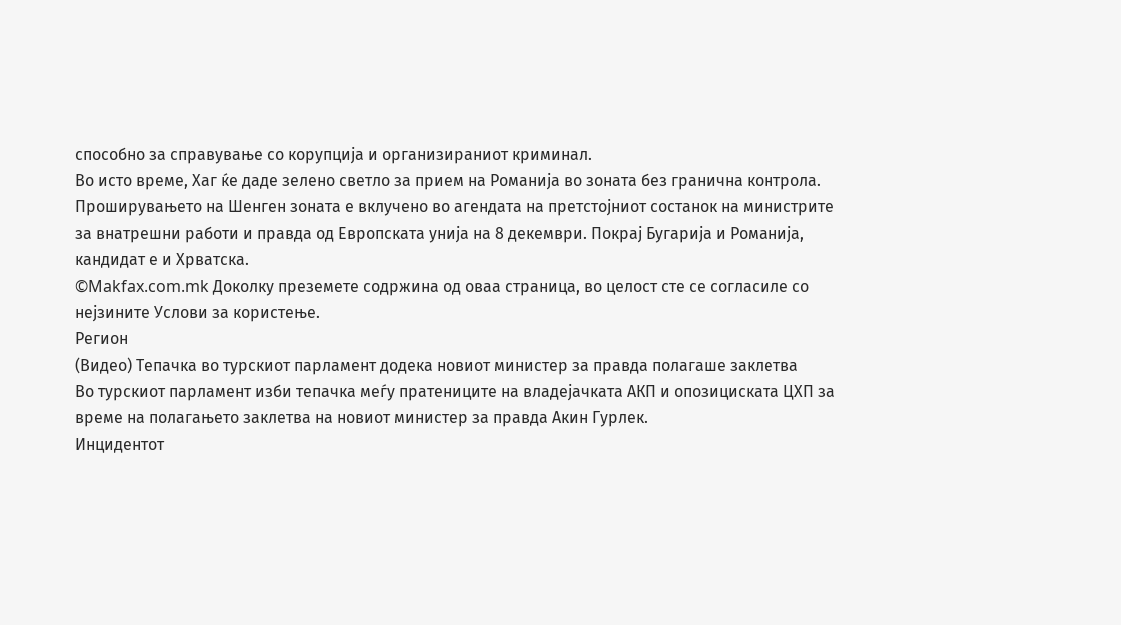способно за справување со корупција и организираниот криминал.
Во исто време, Хаг ќе даде зелено светло за прием на Романија во зоната без гранична контрола.
Проширувањето на Шенген зоната е вклучено во агендата на претстојниот состанок на министрите за внатрешни работи и правда од Европската унија на 8 декември. Покрај Бугарија и Романија, кандидат е и Хрватска.
©Makfax.com.mk Доколку преземете содржина од оваа страница, во целост сте се согласиле со нејзините Услови за користење.
Регион
(Видео) Тепачка во турскиот парламент додека новиот министер за правда полагаше заклетва
Во турскиот парламент изби тепачка меѓу пратениците на владејачката АКП и опозициската ЦХП за време на полагањето заклетва на новиот министер за правда Акин Гурлек.
Инцидентот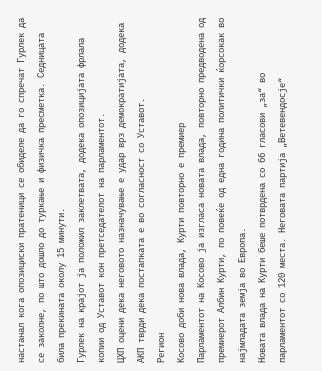настанал кога опозициски пратеници се обиделе да го спречат Гурлек да се заколне, по што дошло до туркање и физичка пресметка. Седницата била прекината околу 15 минути.
Гурлек на крајот ја положил заклетвата, додека опозицијата фрлала копии од Уставот кон претседателот на парламентот.
ЦХП оцени дека неговото назначување е удар врз демократијата, додека АКП тврди дека постапката е во согласност со Уставот.
Регион
Косово доби нова влада, Курти повторно е премиер
Парламентот на Косово ја изгласа новата влада, повторно предводена од премиерот Албин Курти, по повеќе од една година политички ќорсокак во најмладата земја во Европа.
Новата влада на Курти беше потврдена со 66 гласови „за“ во парламентот со 120 места. Неговата партија „Ветевендосје“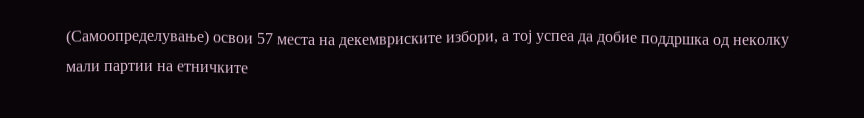(Самоопределување) освои 57 места на декемвриските избори, а тој успеа да добие поддршка од неколку мали партии на етничките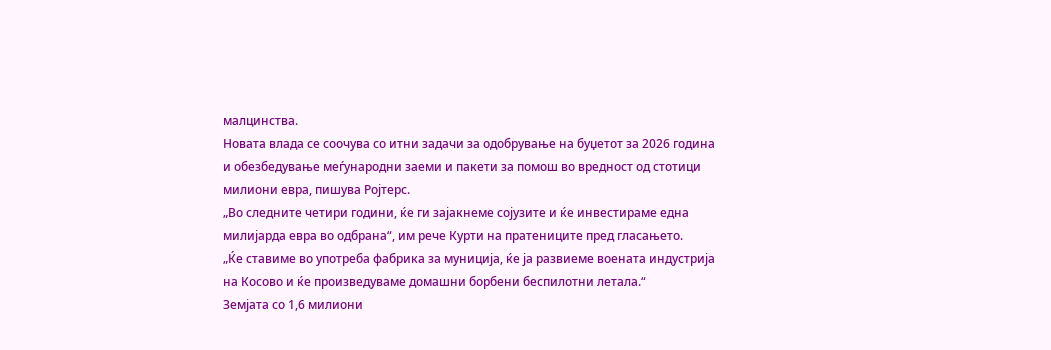малцинства.
Новата влада се соочува со итни задачи за одобрување на буџетот за 2026 година и обезбедување меѓународни заеми и пакети за помош во вредност од стотици милиони евра, пишува Ројтерс.
„Во следните четири години, ќе ги зајакнеме сојузите и ќе инвестираме една милијарда евра во одбрана“, им рече Курти на пратениците пред гласањето.
„Ќе ставиме во употреба фабрика за муниција, ќе ја развиеме воената индустрија на Косово и ќе произведуваме домашни борбени беспилотни летала.“
Земјата со 1,6 милиони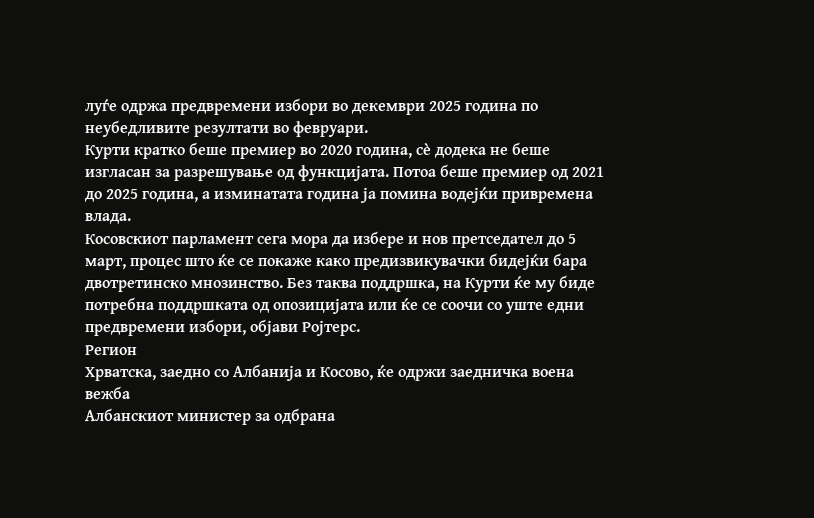луѓе одржа предвремени избори во декември 2025 година по неубедливите резултати во февруари.
Курти кратко беше премиер во 2020 година, сè додека не беше изгласан за разрешување од функцијата. Потоа беше премиер од 2021 до 2025 година, а изминатата година ја помина водејќи привремена влада.
Косовскиот парламент сега мора да избере и нов претседател до 5 март, процес што ќе се покаже како предизвикувачки бидејќи бара двотретинско мнозинство. Без таква поддршка, на Курти ќе му биде потребна поддршката од опозицијата или ќе се соочи со уште едни предвремени избори, објави Ројтерс.
Регион
Хрватска, заедно со Албанија и Косово, ќе одржи заедничка воена вежба
Албанскиот министер за одбрана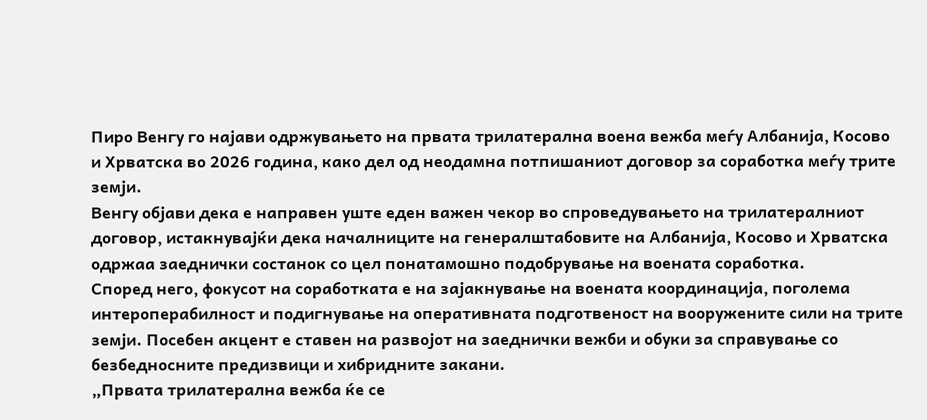Пиро Венгу го најави одржувањето на првата трилатерална воена вежба меѓу Албанија, Косово и Хрватска во 2026 година, како дел од неодамна потпишаниот договор за соработка меѓу трите земји.
Венгу објави дека е направен уште еден важен чекор во спроведувањето на трилатералниот договор, истакнувајќи дека началниците на генералштабовите на Албанија, Косово и Хрватска одржаа заеднички состанок со цел понатамошно подобрување на воената соработка.
Според него, фокусот на соработката е на зајакнување на воената координација, поголема интероперабилност и подигнување на оперативната подготвеност на вооружените сили на трите земји. Посебен акцент е ставен на развојот на заеднички вежби и обуки за справување со безбедносните предизвици и хибридните закани.
„Првата трилатерална вежба ќе се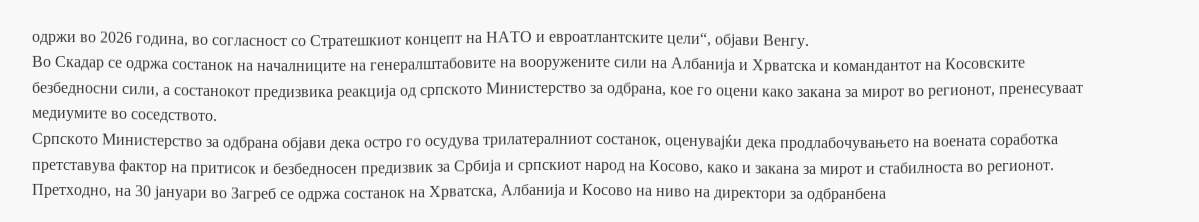одржи во 2026 година, во согласност со Стратешкиот концепт на НАТО и евроатлантските цели“, објави Венгу.
Во Скадар се одржа состанок на началниците на генералштабовите на вооружените сили на Албанија и Хрватска и командантот на Косовските безбедносни сили, а состанокот предизвика реакција од српското Министерство за одбрана, кое го оцени како закана за мирот во регионот, пренесуваат медиумите во соседството.
Српското Министерство за одбрана објави дека остро го осудува трилатералниот состанок, оценувајќи дека продлабочувањето на воената соработка претставува фактор на притисок и безбедносен предизвик за Србија и српскиот народ на Косово, како и закана за мирот и стабилноста во регионот.
Претходно, на 30 јануари во Загреб се одржа состанок на Хрватска, Албанија и Косово на ниво на директори за одбранбена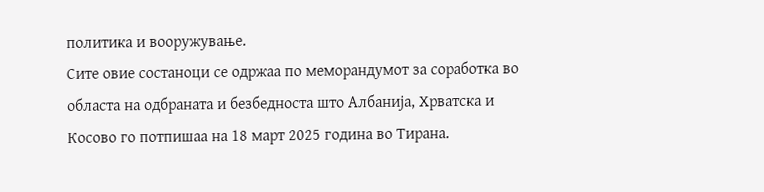политика и вооружување.
Сите овие состаноци се одржаа по меморандумот за соработка во областа на одбраната и безбедноста што Албанија, Хрватска и Косово го потпишаа на 18 март 2025 година во Тирана.